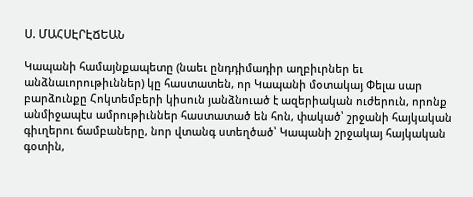Ս. ՄԱՀՍԷՐԷՃԵԱՆ

Կապանի համայնքապետը (նաեւ ընդդիմադիր աղբիւրներ եւ անձնաւորութիւններ) կը հաստատեն, որ Կապանի մօտակայ Փելա սար բարձունքը Հոկտեմբերի կիսուն յանձնուած է ազերիական ուժերուն, որոնք անմիջապէս ամրութիւններ հաստատած են հոն, փակած՝ շրջանի հայկական գիւղերու ճամբաները, նոր վտանգ ստեղծած՝ Կապանի շրջակայ հայկական գօտին,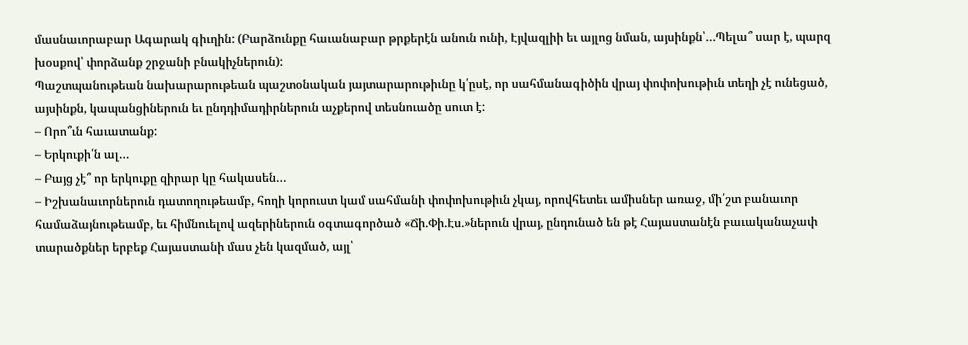մասնաւորաբար Ագարակ գիւղին: (Բարձունքը հաւանաբար թրքերէն անուն ունի, Էյվազլիի եւ այլոց նման, այսինքն՝…Պելա՞ սար է, պարզ խօսքով՝ փորձանք շրջանի բնակիչներուն):
Պաշտպանութեան նախարարութեան պաշտօնական յայտարարութիւնը կ՛ըսէ, որ սահմանագիծին վրայ փոփոխութիւն տեղի չէ ունեցած, այսինքն, կապանցիներուն եւ ընդդիմադիրներուն աչքերով տեսնուածը սուտ է:
– Որո՞ւն հաւատանք:
– Երկուքի՛ն ալ…
– Բայց չէ՞ որ երկուքը զիրար կը հակասեն…
– Իշխանաւորներուն դատողութեամբ, հողի կորուստ կամ սահմանի փոփոխութիւն չկայ, որովհետեւ ամիսներ առաջ, մի՛շտ բանաւոր համաձայնութեամբ, եւ հիմնուելով ազերիներուն օգտագործած «Ճի.Փի.Էս.»ներուն վրայ, ընդունած են թէ Հայաստանէն բաւականաչափ տարածքներ երբեք Հայաստանի մաս չեն կազմած, այլ՝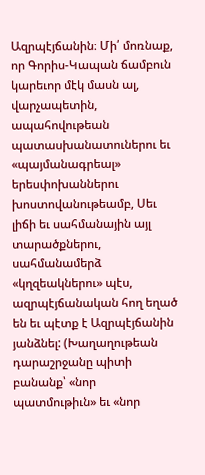Ազրպէյճանին։ Մի՛ մոռնաք, որ Գորիս-Կապան ճամբուն կարեւոր մէկ մասն ալ, վարչապետին, ապահովութեան պատասխանատուներու եւ «պայմանագրեալ» երեսփոխաններու խոստովանութեամբ, Սեւ լիճի եւ սահմանային այլ տարածքներու, սահմանամերձ «կղզեակներու» պէս, ազրպէյճանական հող եղած են եւ պէտք է Ազրպէյճանին յանձնել: (Խաղաղութեան դարաշրջանը պիտի բանանք՝ «նոր պատմութիւն» եւ «նոր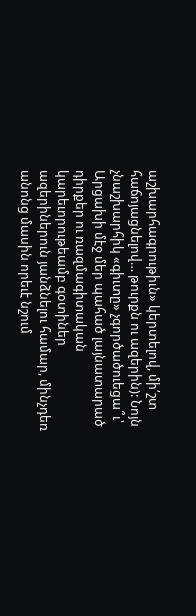աշխարհագրութիւն» կերտելով, մի՛շտ հաճոյացնելով… թուրքն ու ազերին): Նոյն չնաշխարհիկ «գիւտը» չգործածուեցա՞ւ՝ Արցախի մէջ մեր պահած լայնատարած դիրքեր ու ռազմագիտական կարեւորութեամբ գօտիներ ազերիներուն յանձնելու համար, մինչդեռ անոնց մասին որեւէ նշում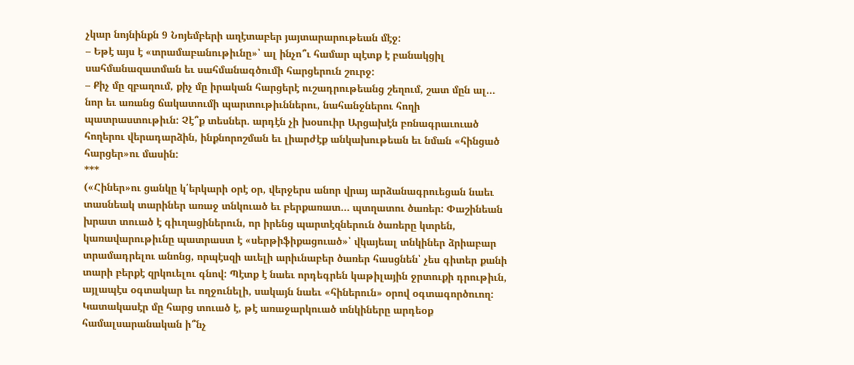չկար նոյնինքն 9 Նոյեմբերի աղէտաբեր յայտարարութեան մէջ:
– Եթէ այս է «տրամաբանութիւնը»՝ ալ ինչո՞ւ համար պէտք է բանակցիլ սահմանազատման եւ սահմանագծումի հարցերուն շուրջ:
– Քիչ մը զբաղում, քիչ մը իրական հարցերէ ուշադրութեանց շեղում, շատ մըն ալ… նոր եւ առանց ճակատումի պարտութիւններու, նահանջներու հողի պատրաստութիւն: Չէ՞ք տեսներ. արդէն չի խօսուիր Արցախէն բռնագրաւուած հողերու վերադարձին, ինքնորոշման եւ լիարժէք անկախութեան եւ նման «հինցած հարցեր»ու մասին:
***
(«Հիներ»ու ցանկը կ՛երկարի օրէ օր, վերջերս անոր վրայ արձանագրուեցան նաեւ տասնեակ տարիներ առաջ տնկուած եւ բերքառատ… պտղատու ծառեր: Փաշինեան խրատ տուած է գիւղացիներուն, որ իրենց պարտէզներուն ծառերը կտրեն, կառավարութիւնը պատրաստ է «սերթիֆիքացուած»՝ վկայեալ տնկիներ ձրիաբար տրամադրելու անոնց, որպէսզի աւելի արիւնաբեր ծառեր հասցնեն՝ չես գիտեր քանի տարի բերքէ զրկուելու գնով: Պէտք է նաեւ որդեգրեն կաթիլային ջրտուքի դրութիւն, այլապէս օգտակար եւ ողջունելի, սակայն նաեւ «հիներուն» օրով օգտագործուող:
Կատակասէր մը հարց տուած է, թէ առաջարկուած տնկիները արդեօք համալսարանական ի՞նչ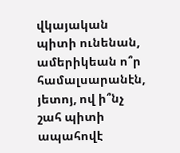վկայական պիտի ունենան, ամերիկեան ո՞ր համալսարանէն, յետոյ, ով ի՞նչ շահ պիտի ապահովէ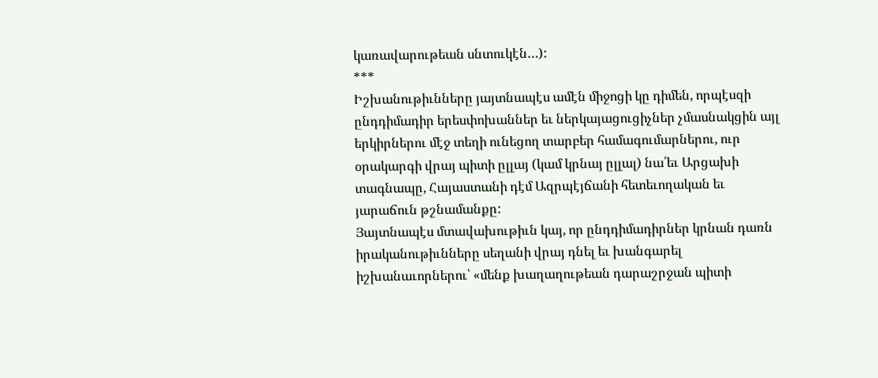կառավարութեան սնտուկէն…):
***
Իշխանութիւնները յայտնապէս ամէն միջոցի կը դիմեն, որպէսզի ընդդիմադիր երեսփոխաններ եւ ներկայացուցիչներ չմասնակցին այլ երկիրներու մէջ տեղի ունեցող տարբեր համագումարներու, ուր օրակարգի վրայ պիտի ըլլայ (կամ կրնայ ըլլալ) նա՛եւ Արցախի տագնապը, Հայաստանի դէմ Ազրպէյճանի հետեւողական եւ յարաճուն թշնամանքը:
Յայտնապէս մտավախութիւն կայ, որ ընդդիմադիրներ կրնան դառն իրականութիւնները սեղանի վրայ դնել եւ խանգարել իշխանաւորներու՝ «մենք խաղաղութեան դարաշրջան պիտի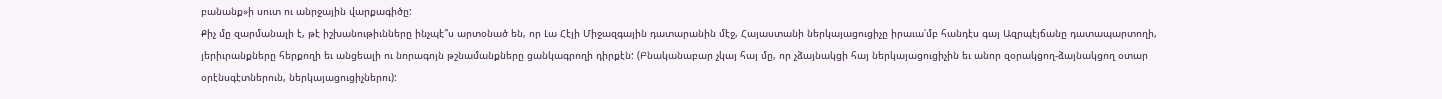բանանք»ի սուտ ու անրջային վարքագիծը:
Քիչ մը զարմանալի է, թէ իշխանութիւնները ինչպէ՞ս արտօնած են, որ Լա Հէյի Միջազգային դատարանին մէջ, Հայաստանի ներկայացուցիչը իրաւա՛մբ հանդէս գայ Ազրպէյճանը դատապարտողի, յերիւրանքները հերքողի եւ անցեալի ու նորագոյն թշնամանքները ցանկագրողի դիրքէն: (Բնականաբար չկայ հայ մը, որ չձայնակցի հայ ներկայացուցիչին եւ անոր զօրակցող-ձայնակցող օտար օրէնսգէտներուն, ներկայացուցիչներու):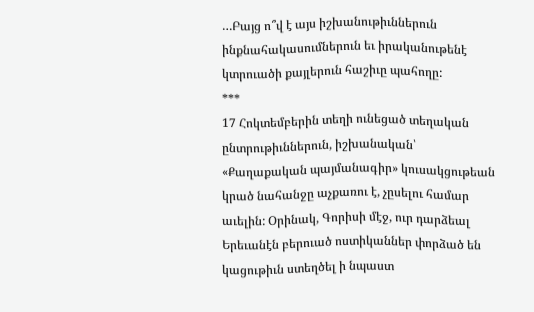…Բայց ո՞վ է այս իշխանութիւններուն ինքնահակասումներուն եւ իրականութենէ կտրուածի քայլերուն հաշիւը պահողը:
***
17 Հոկտեմբերին տեղի ունեցած տեղական ընտրութիւններուն, իշխանական՝ «Քաղաքական պայմանագիր» կուսակցութեան կրած նահանջը աչքառու է, չըսելու համար աւելին: Օրինակ, Գորիսի մէջ, ուր դարձեալ Երեւանէն բերուած ոստիկաններ փորձած են կացութիւն ստեղծել ի նպաստ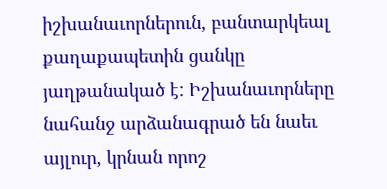իշխանաւորներուն, բանտարկեալ քաղաքապետին ցանկը յաղթանակած է: Իշխանաւորները նահանջ արձանագրած են նաեւ այլուր, կրնան որոշ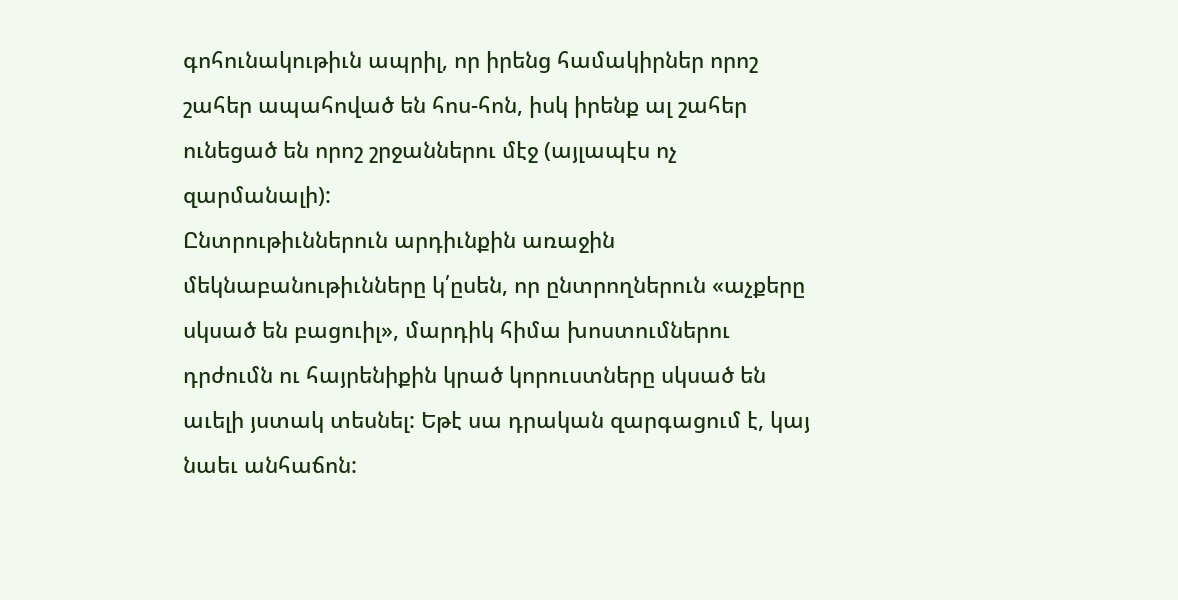գոհունակութիւն ապրիլ, որ իրենց համակիրներ որոշ շահեր ապահոված են հոս-հոն, իսկ իրենք ալ շահեր ունեցած են որոշ շրջաններու մէջ (այլապէս ոչ զարմանալի):
Ընտրութիւններուն արդիւնքին առաջին մեկնաբանութիւնները կ՛ըսեն, որ ընտրողներուն «աչքերը սկսած են բացուիլ», մարդիկ հիմա խոստումներու դրժումն ու հայրենիքին կրած կորուստները սկսած են աւելի յստակ տեսնել: Եթէ սա դրական զարգացում է, կայ նաեւ անհաճոն: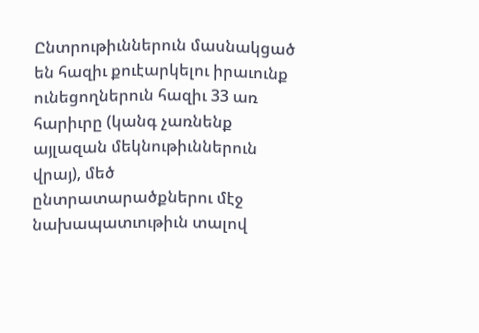Ընտրութիւններուն մասնակցած են հազիւ քուէարկելու իրաւունք ունեցողներուն հազիւ 33 առ հարիւրը (կանգ չառնենք այլազան մեկնութիւններուն վրայ), մեծ ընտրատարածքներու մէջ նախապատւութիւն տալով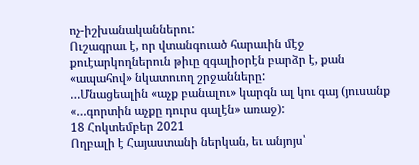ոչ-իշխանականներու:
Ուշագրաւ է, որ վտանգուած հարաւին մէջ քուէարկողներուն թիւը զգալիօրէն բարձր է, քան «ապահով» նկատուող շրջանները:
…Մնացեալին «աչք բանալու» կարգն ալ կու գայ (յուսանք «…գորտին աչքը դուրս գալէն» առաջ):
18 Հոկտեմբեր 2021
Ողբալի է Հայաստանի ներկան, եւ անյոյս՝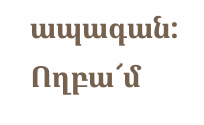ապագան:
Ողբա՜մ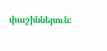փաշիններուն: